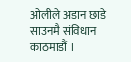ओलीले अडान छाडे साउनमै संविधान
काठमाडौं ।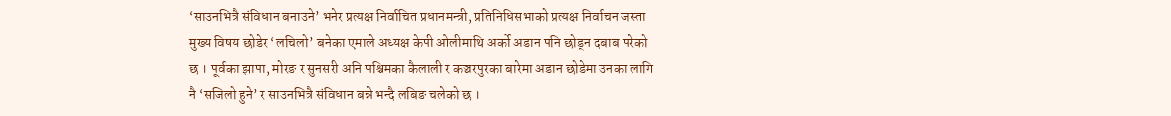‘साउनभित्रै संविधान बनाउने’ भनेर प्रत्यक्ष निर्वाचित प्रधानमन्त्री, प्रतिनिधिसभाको प्रत्यक्ष निर्वाचन जस्ता मुख्य विषय छोडेर ‘लचिलो’ बनेका एमाले अध्यक्ष केपी ओलीमाथि अर्को अडान पनि छोड्न दबाब परेको छ । पूर्वका झापा, मोरङ र सुनसरी अनि पश्चिमका कैलाली र कञ्चरपुरका बारेमा अडान छोडेमा उनका लागि नै ‘सजिलो हुने’ र साउनभित्रै संविधान बन्ने भन्दै लबिङ चलेको छ ।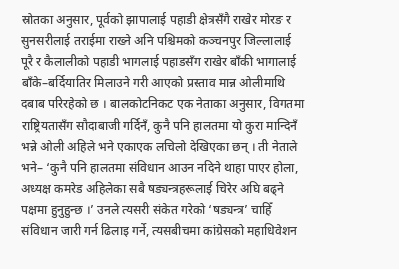स्रोतका अनुसार, पूर्वको झापालाई पहाडी क्षेत्रसँगै राखेर मोरङ र सुनसरीलाई तराईमा राख्ने अनि पश्चिमको कञ्चनपुर जिल्लालाई पूरै र कैलालीको पहाडी भागलाई पहाडसँग राखेर बाँकी भागालाई बाँके–बर्दियातिर मिलाउने गरी आएको प्रस्ताव मान्न ओलीमाथि दबाब परिरहेको छ । बालकोटनिकट एक नेताका अनुसार, विगतमा राष्ट्रियतासँग सौदाबाजी गर्दिनँ, कुनै पनि हालतमा यो कुरा मान्दिनँ भन्ने ओली अहिले भने एकाएक लचिलो देखिएका छन् । ती नेताले भने– ‘कुनै पनि हालतमा संविधान आउन नदिने थाहा पाएर होला, अध्यक्ष कमरेड अहिलेका सबै षड्यन्त्रहरूलाई चिरेर अघि बढ्ने पक्षमा हुनुहुन्छ ।’ उनले त्यसरी संकेत गरेको ‘षड्यन्त्र’ चाहिँ संविधान जारी गर्न ढिलाइ गर्ने, त्यसबीचमा कांग्रेसको महाधिवेशन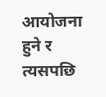आयोजना हुने र त्यसपछि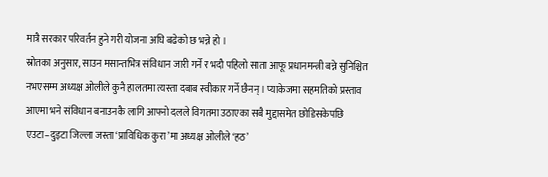मात्रै सरकार परिवर्तन हुने गरी योजना अघि बढेको छ भन्ने हो ।
स्रोतका अनुसार, साउन मसान्तभित्र संविधान जारी गर्ने र भदौ पहिलो साता आफू प्रधानमन्त्री बन्ने सुनिश्चित नभएसम्म अध्यक्ष ओलीले कुनै हालतमा त्यस्ता दबाब स्वीकार गर्ने छैनन् । प्याकेजमा सहमतिको प्रस्ताव आएमा भने संविधान बनाउनकै लागि आफ्नो दलले विगतमा उठाएका सबै मुद्दासमेत छोडिसकेपछि एउटा–दुइटा जिल्ला जस्ता ‘प्राविधिक कुरा’मा अध्यक्ष ओलीले ‘हठ’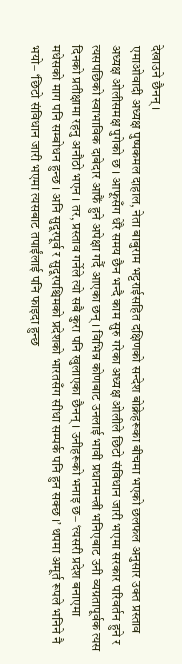देखाउने छैनन् ।
एमाओवादी अध्यक्ष पुष्पकमल दाहाल, नेता बाबुराम भट्टराईसहित दक्षिणको सन्देश बोक्नेहरूका बीचमा भएको छलफल अनुसार उक्त प्रस्ताव अध्यक्ष ओलीसमक्ष पुगेको छ । आफूसँग धेरै समय छैन भन्दै काम सुरु गरेका अध्यक्ष ओलीले छिटो संविधान जारी भएमा सरकार परिवर्तन हुने र त्यसपछिको स्वाभाविक दाबेदार आफैं हुने अपेक्षा गर्दै आएका छन् । विभिन्न कोणबाट उनलाई भावी प्रधानमन्त्री भनिएबाट उनी व्यग्रतापूर्वक त्यस दिनको प्रतीक्षामा रहनु अनौठो भएन । तर, प्रस्ताव गर्नेले त्यो सबै कुरा पनि खुलाएका छैनन् । उनीहरूको भनाइ छ– ‘त्यसरी प्रदेश बनाएमा मधेसको माग पनि सम्बोधन हुन्छ । अनि सुदूरपूर्व र सुदूरपश्चिमको प्रदेशको भारतसँग सीधा सम्पर्क पनि हुन सक्छ ।’ थपमा अमूर्त रूपले भनिने नै भयो– ‘छिटो संविधान जारी भएमा त्यसबाट तपाईंलाई पनि फाइदा हुन्छ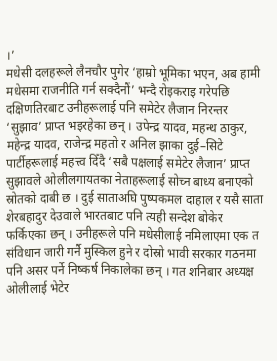।’
मधेसी दलहरूले लैनचौर पुगेर ‘हाम्रो भूमिका भएन, अब हामी मधेसमा राजनीति गर्न सक्दैनौं’ भन्दै रोइकराइ गरेपछि दक्षिणतिरबाट उनीहरूलाई पनि समेटेर लैजान निरन्तर ‘सुझाव’ प्राप्त भइरहेका छन् । उपेन्द्र यादव, महन्थ ठाकुर, महेन्द्र यादव, राजेन्द्र महतो र अनिल झाका दुई–सिटे पार्टीहरूलाई महत्त्व दिँदै ‘सबै पक्षलाई समेटेर लैजान’ प्राप्त सुझावले ओलीलगायतका नेताहरूलाई सोच्न बाध्य बनाएको स्रोतको दाबी छ । दुई साताअघि पुष्पकमल दाहाल र यसै साता शेरबहादुर देउवाले भारतबाट पनि त्यही सन्देश बोकेर फर्किएका छन् । उनीहरूले पनि मधेसीलाई नमिलाएमा एक त संविधान जारी गर्नै मुस्किल हुने र दोस्रो भावी सरकार गठनमा पनि असर पर्ने निष्कर्ष निकालेका छन् । गत शनिबार अध्यक्ष ओलीलाई भेटेर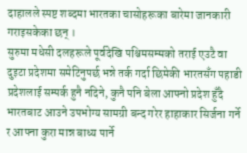दाहालले स्पष्ट शब्दमा भारतका चासोहरूका बारेमा जानकारी गराइसकेका छन् ।
सुरुमा मधेसी दलहरूले पूर्वदेखि पश्चिमसम्मको तराई एउटै वा दुइटा प्रदेशमा समेटिनुपर्छ भन्ने तर्क गर्दा छिमेकी भारतसँग पहाडी प्रदेशलाई सम्पर्क हुनै नदिने, कुनै पनि बेला आफ्नो प्रदेश हुँदै भारतबाट आउने उपभोग्य सामग्री बन्द गरेर हाहाकार सिर्जना गर्ने र आफ्ना कुरा मान्न बाध्य पार्ने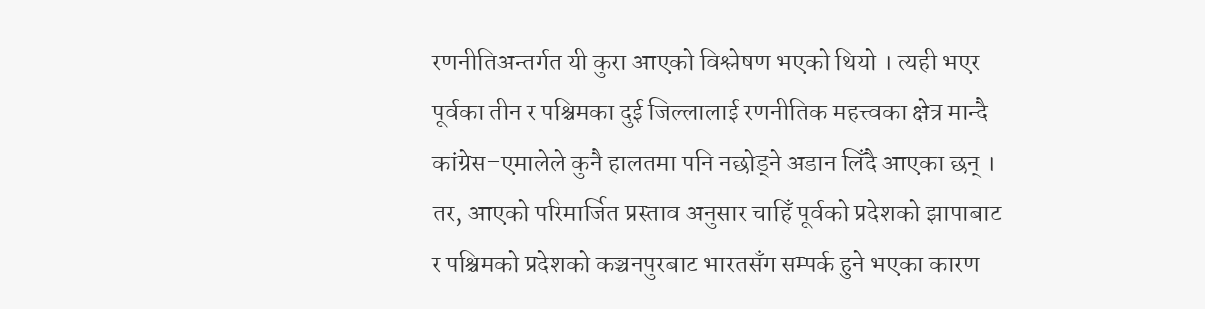रणनीतिअन्तर्गत यी कुरा आएको विश्लेषण भएको थियो । त्यही भएर पूर्वका तीन र पश्चिमका दुई जिल्लालाई रणनीतिक महत्त्वका क्षेत्र मान्दै कांग्रेस–एमालेले कुनै हालतमा पनि नछोड्ने अडान लिँदै आएका छन् । तर, आएको परिमार्जित प्रस्ताव अनुसार चाहिँ पूर्वको प्रदेशको झापाबाट र पश्चिमको प्रदेशको कञ्चनपुरबाट भारतसँग सम्पर्क हुने भएका कारण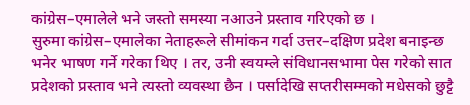कांग्रेस–एमालेले भने जस्तो समस्या नआउने प्रस्ताव गरिएको छ ।
सुरुमा कांग्रेस–एमालेका नेताहरूले सीमांकन गर्दा उत्तर–दक्षिण प्रदेश बनाइन्छ भनेर भाषण गर्ने गरेका थिए । तर, उनी स्वयम्ले संविधानसभामा पेस गरेको सात प्रदेशको प्रस्ताव भने त्यस्तो व्यवस्था छैन । पर्सादेखि सप्तरीसम्मको मधेसको छुट्टै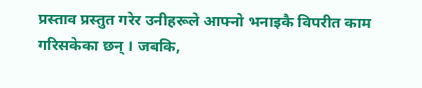प्रस्ताव प्रस्तुत गरेर उनीहरूले आफ्नो भनाइकै विपरीत काम गरिसकेका छन् । जबकि,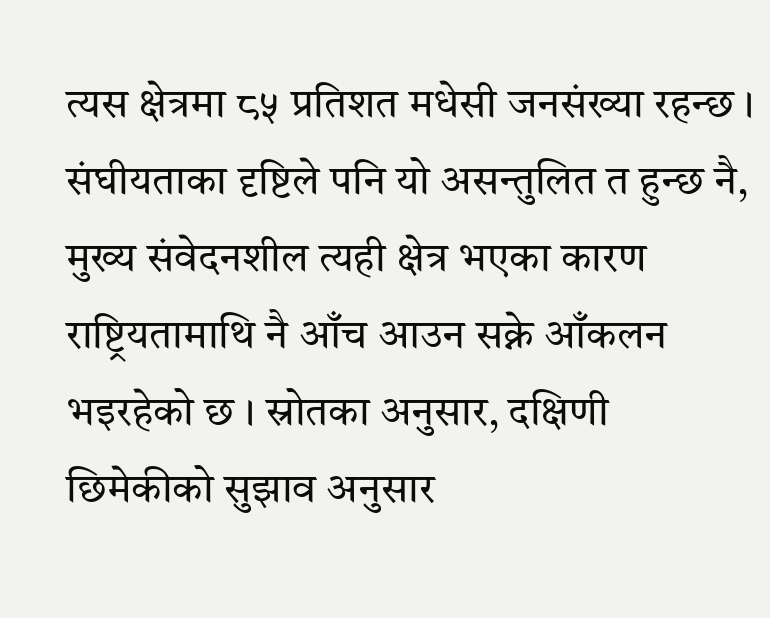त्यस क्षेत्रमा ८५ प्रतिशत मधेसी जनसंख्या रहन्छ । संघीयताका दृष्टिले पनि यो असन्तुलित त हुन्छ नै, मुख्य संवेदनशील त्यही क्षेत्र भएका कारण राष्ट्रियतामाथि नै आँच आउन सक्ने आँकलन भइरहेको छ । स्रोतका अनुसार, दक्षिणी छिमेकीको सुझाव अनुसार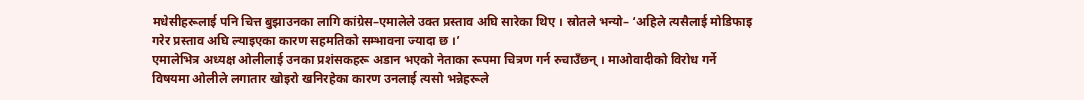मधेसीहरूलाई पनि चित्त बुझाउनका लागि कांग्रेस–एमालेले उक्त प्रस्ताव अघि सारेका थिए । स्रोतले भन्यो– ‘अहिले त्यसैलाई मोडिफाइ गरेर प्रस्ताव अघि ल्याइएका कारण सहमतिको सम्भावना ज्यादा छ ।’
एमालेभित्र अध्यक्ष ओलीलाई उनका प्रशंसकहरू अडान भएको नेताका रूपमा चित्रण गर्न रुचाउँछन् । माओवादीको विरोध गर्ने विषयमा ओलीले लगातार खोइरो खनिरहेका कारण उनलाई त्यसो भन्नेहरूले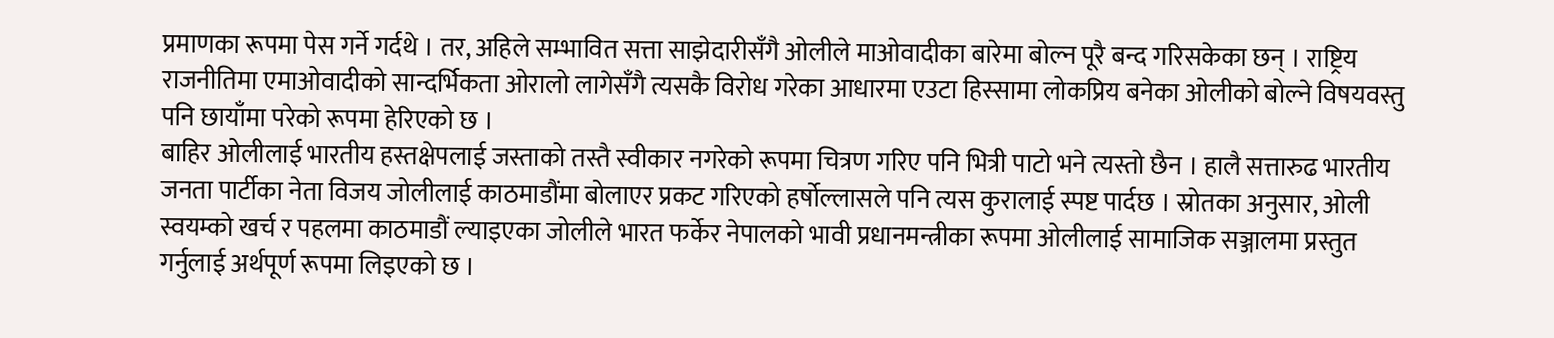प्रमाणका रूपमा पेस गर्ने गर्दथे । तर, अहिले सम्भावित सत्ता साझेदारीसँगै ओलीले माओवादीका बारेमा बोल्न पूरै बन्द गरिसकेका छन् । राष्ट्रिय राजनीतिमा एमाओवादीको सान्दर्भिकता ओरालो लागेसँगै त्यसकै विरोध गरेका आधारमा एउटा हिस्सामा लोकप्रिय बनेका ओलीको बोल्ने विषयवस्तु पनि छायाँमा परेको रूपमा हेरिएको छ ।
बाहिर ओलीलाई भारतीय हस्तक्षेपलाई जस्ताको तस्तै स्वीकार नगरेको रूपमा चित्रण गरिए पनि भित्री पाटो भने त्यस्तो छैन । हालै सत्तारुढ भारतीय जनता पार्टीका नेता विजय जोलीलाई काठमाडौंमा बोलाएर प्रकट गरिएको हर्षोल्लासले पनि त्यस कुरालाई स्पष्ट पार्दछ । स्रोतका अनुसार, ओली स्वयम्को खर्च र पहलमा काठमाडौं ल्याइएका जोलीले भारत फर्केर नेपालको भावी प्रधानमन्त्रीका रूपमा ओलीलाई सामाजिक सञ्जालमा प्रस्तुत गर्नुलाई अर्थपूर्ण रूपमा लिइएको छ ।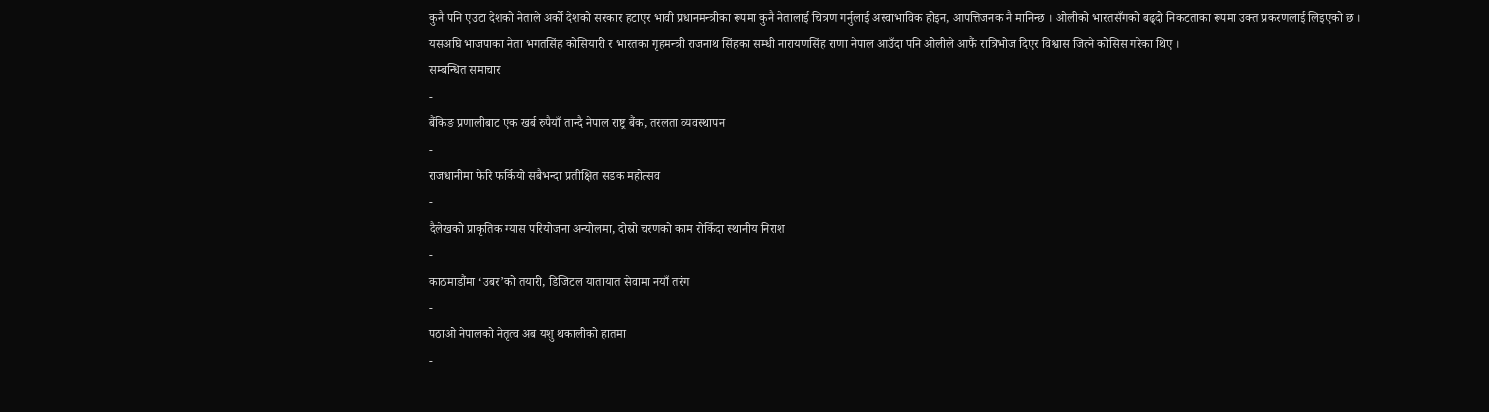कुनै पनि एउटा देशको नेताले अर्को देशको सरकार हटाएर भावी प्रधानमन्त्रीका रूपमा कुनै नेतालाई चित्रण गर्नुलाई अस्वाभाविक होइन, आपत्तिजनक नै मानिन्छ । ओलीको भारतसँगको बढ्दो निकटताका रूपमा उक्त प्रकरणलाई लिइएको छ । यसअघि भाजपाका नेता भगतसिंह कोसियारी र भारतका गृहमन्त्री राजनाथ सिंहका सम्धी नारायणसिंह राणा नेपाल आउँदा पनि ओलीले आफैं रात्रिभोज दिएर विश्वास जित्ने कोसिस गरेका थिए ।
सम्बन्धित समाचार
-
बैंकिङ प्रणालीबाट एक खर्ब रुपैयाँ तान्दै नेपाल राष्ट्र बैंक, तरलता व्यवस्थापन
-
राजधानीमा फेरि फर्कियो सबैभन्दा प्रतीक्षित सडक महोत्सव
-
दैलेखको प्राकृतिक ग्यास परियोजना अन्योलमा, दोस्रो चरणको काम रोकिँदा स्थानीय निराश
-
काठमाडौंमा ‘उबर’को तयारी, डिजिटल यातायात सेवामा नयाँ तरंग
-
पठाओ नेपालको नेतृत्व अब यशु थकालीको हातमा
-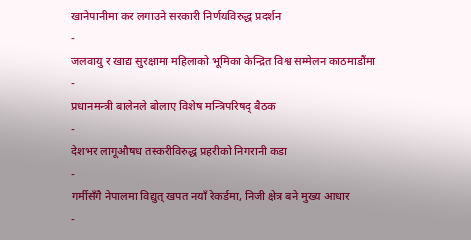खानेपानीमा कर लगाउने सरकारी निर्णयविरुद्ध प्रदर्शन
-
जलवायु र खाद्य सुरक्षामा महिलाको भूमिका केन्द्रित विश्व सम्मेलन काठमाडौंमा
-
प्रधानमन्त्री बालेनले बोलाए विशेष मन्त्रिपरिषद् बैठक
-
देशभर लागूऔषध तस्करीविरुद्ध प्रहरीको निगरानी कडा
-
गर्मीसँगै नेपालमा विद्युत् खपत नयाँ रेकर्डमा, निजी क्षेत्र बने मुख्य आधार
-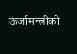ऊर्जामन्त्रीको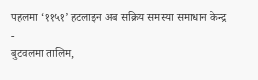पहलमा ‘११५१’ हटलाइन अब सक्रिय समस्या समाधान केन्द्र
-
बुटवलमा तालिम,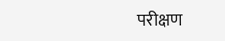परीक्षण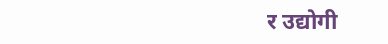र उद्योगी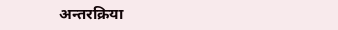अन्तरक्रिया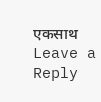एकसाथ
Leave a Reply